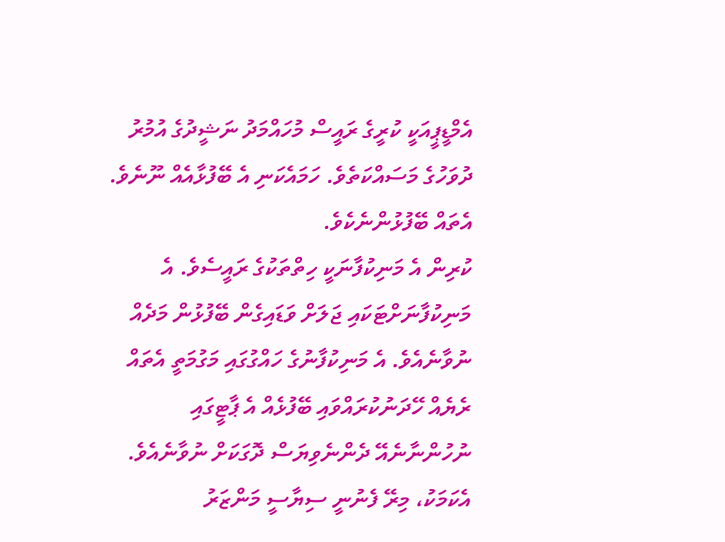އެމްޑީޕީއަކީ ކުރީގެ ރައީސް މުހައްމަދު ނަޝީދުގެ އުމުރު ދުވަހުގެ މަސައްކަތެވެ. ހަމައެކަނި އެ ބޭފުޅާއެއް ނޫނެވެ. އެތައް ބޭފުޅުންނެކެވެ.
ކުރިން އެ މަނިކުފާނަކީ ހިތްތަކުގެ ރައީސެވެ. އެ މަނިކުފާނަށްޓަކައި ޖަލަށް ވަޑައިގެން ބޭފުޅުން މަދެއް ނުވާނެއެވެ. އެ މަނިކުފާނުގެ ހައްގުގައި މަގުމަތީ އެތައް ރެޔެއް ހޭދަނުކުރައްވައި ބޭފުޅެއް އެ ޕާޓީގައި ނުހުންނާނެއޭ ދެންނެވިޔަސް ދޮގަކަށް ނުވާނެއެވެ. އެކަމަކު، މިރޭ ފެނުނީ ސިޔާސީ މަންޒަރު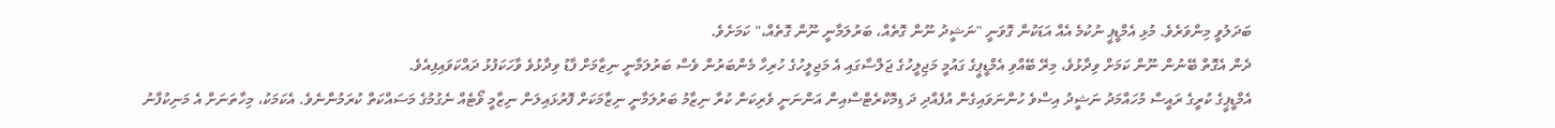ބަދަލުވީ މިންވަރެވެ. މުޅި އެމްޑީޕީ ނުކުމެ އެއް އަޑަކުން ގޮވަނީ "ނަޝީދު ނޫން ގޮތެއް، ބަރުލަމާނީ ނޫން ގޮތެއް،" ކަމަށެވެ.
ދެން އެގޮތް ބޭނުން ނޫން ކަމަށް ވިދާޅުވެ، މިރޭ ބޭއްވި އެމްޑީޕީގެ ގައުމީ މަޖިލީހުގެ ޖަލްސާގައި އެ މަޖިލީހުގެ ހުރިހާ މެންބަރުން ވެސް ބަރުލަމާނީ ނިޒާމަށް ފާޑު ވިދާޅުވެ ވާހަކަފުޅު ދައްކަވައިފިއެވެ.
އެމްޑީޕީގެ ކުރީގެ ރައީސް މުހައްމަދު ނަޝީދު އިސްވެ ހުންނަވައިގެން އުފެއްދި ދަ ޑިމޮކްރެޓްސްއިން އަންނަނީ ވެރިކަން ކުރާ ނިޒާމު ބަރުލަމާނީ ނިޒާމަކަށް ފޮރުޅައިލަން ނިޒާމީ ވޯޓެއް ނެގުމުގެ މަސައްކަތް ކުރަމުންނެވެ. އެކަމަކު، މިހާތަނަށް އެ މަނިކުފާނު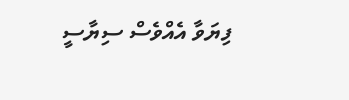ފިޔަވާ އެއްވެސް ސިޔާސީ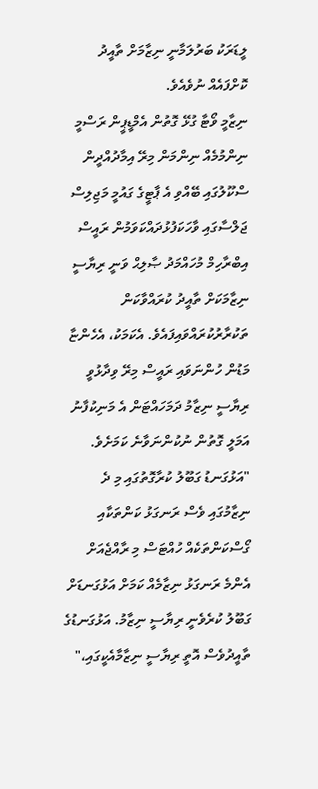ލީޑަރަކު ބަރުލަމާނީ ނިޒާމަށް ތާއީދު ކޮށްފައެއް ނުވެއެވެ.
ނިޒާމީ ވޯޓާ ގުޅޭ ގޮތުން އެމްޑީޕީން ރަސްމީ ނިންމުމެއް ނިންމަން މިރޭ އިމާދުއްދީން ސްކޫލުގައި ބޭއްވި އެ ޕާޓީގެ ގައުމީ މަޖިލިސް ޖަލްސާގައި ވާހަކަފުޅުދައްކަވަމުން ރައީސް އިބްރާހިމް މުހައްމަދު ޞާލިޙް ވަނީ ރިޔާސީ ނިޒާމަކަށް ތާއީދު ކުރައްވާކަން ތަކުރާރުކުރައްވައިފައެވެ. އެކަމަކު، އެހެންޏާ މަޑުން ހުންނަވައި ރައީސް މިރޭ ވިދާޅުވީ ރިޔާސީ ނިޒާމު ދަމަހައްޓަން އެ މަނިކުފާނު އަމަލީ ގޮތުން ނުކުންނަވާނެ ކަމަށެވެ.
"އަޅުގަނޑު ގަބޫލު ކުރާގޮތުގައި މި ދެ ނިޒާމުގައި ވެސް ރަނގަޅު ކަންތަކާއި ގޯސްކަންތަކެއް ހުއްޓަސް މި ރާއްޖެއަށް އެންމެ ރަނގަޅު ނިޒާމެއް ކަމަށް އަޅުގަނޑަށް ގަބޫލު ކުރެވެނީ ރިޔާސީ ނިޒާމު. އަޅުގަނޑުގެ ތާއީދުވެސް އޮތީ ރިޔާސީ ނިޒާމާއެކީގައި،"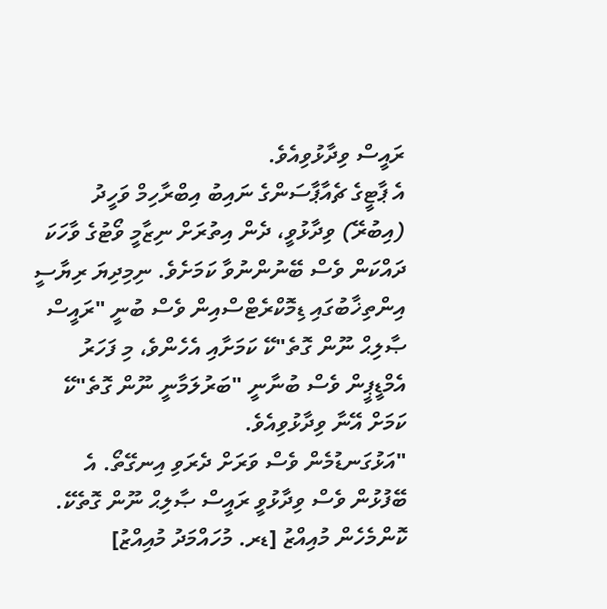ރައީސް ވިދާޅުވިއެވެ.
އެ ޕާޓީގެ ޗެއާޕާސަންގެ ނައިބު އިބްރާހިމް ވަހީދު (އިބުރޭ) ވިދާޅުވީ، ދެން އިތުރަށް ނިޒާމީ ވޯޓުގެ ވާހަކަ ދައްކަން ވެސް ބޭނުންނުވާ ކަމަށެވެ. ނިމިދިޔަ ރިޔާސީ އިންތިޚާބުގައި ޑިމޮކްރެޓްސްއިން ވެސް ބުނީ "ރައީސް ޞާލިޙް ނޫން ގޮތެ"ކޭ ކަމަށާއި އެހެންވެ، މި ފަހަރު އެމްޑީޕީން ވެސް ބުނާނީ "ބަރުލަމާނީ ނޫން ގޮތެ"ކޭ ކަމަށް އޭނާ ވިދާޅުވިއެވެ.
"އަޅުގަނޑުމެން ވެސް ވަރަށް ދެރަވި އިނގޭތޯ. އެ ބޭފުޅުން ވެސް ވިދާޅުވީ ރައީސް ޞާލިޙް ނޫން ގޮތެކޭ. ކޮންމެހެން މުއިއްޒު [ޑރ. މުހައްމަދު މުއިއްޒު]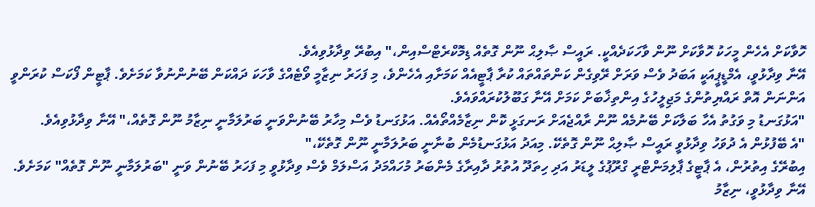ހޮވާކަށް އެހެން މީހަކު ހޮވާކަށް ނޫން ވާހަކަދެއްކީ. ރައީސް ޞާލިޙް ނޫން ގޮތެއް ޑިމޮކްރެޓްސްއިން،" އިބުރޭ ވިދާޅުވިއެވެ.
އޭނާ ވިދާޅުވީ، އެމްޑީޕީއަކީ އަބަދު ވެސް ވަރަށް ރޭވިގެން ކަންތައްތައް ކުރާ ޕާޓީއެއް ކަމަށާއި އެހެންވެ، މި ފަހަރު ނިޒާމީ ވޯޓެއްގެ ވާހަކަ ދައްކަން ބޭނުންނުވާ ކަމަށެވެ. ޕާޓީން ފޯކަސް ކުރަންވީ އަންނަން އޮތް ރައްޔިތުންގެ މަޖިލީހުގެ އިންތިޚާބަށް ކަމަށް އޭނާ ގަބޫލުކުރައްވައެވެ.
"އަޅުގަނޑު މި ވަގުތު އެހާ ބަލާކަށް ބޭނުމެއް ނޫން ރާއްޖެއަށް ރަނގަޅީ ކޮން ނިޒާމެއްތޯއެއް. އަޅުގަނޑު ވެސް މިހާރު ބޭނުންވަނީ ބަރުލަމާނީ ނިޒާމު ނޫން ގޮތެއް،" އޭނާ ވިދާޅުވިއެވެ.
"އެ ބޭފުޅުން އެ ދުވަހު ވިދާޅުވީ ރައީސް ޞާލިޙް ނޫން ގޮތެކޭ. މިއަދު އަޅުގަނޑުމެން ބުނާނީ ބަރުލަމާނީ ނޫން ގޮތެކޭ،"
އިބުރޭގެ އިތުރުން، އެ ޕާޓީގެ ޕާލިމަންޓްރީ ގްރޫޕުގެ ލީޑަރު އަދި ހިތަދޫ އުތުރު ދާއިރާގެ މެންބަރު މުހައްމަދު އަސްލަމް ވެސް ވިދާޅުވީ މި ފަހަރު ބޭނުން ވަނީ "ބަރުލަމާނީ ނޫން ގޮތެއް" ކަމަށެވެ. އޭނާ ވިދާޅުވީ، ނިޒާމު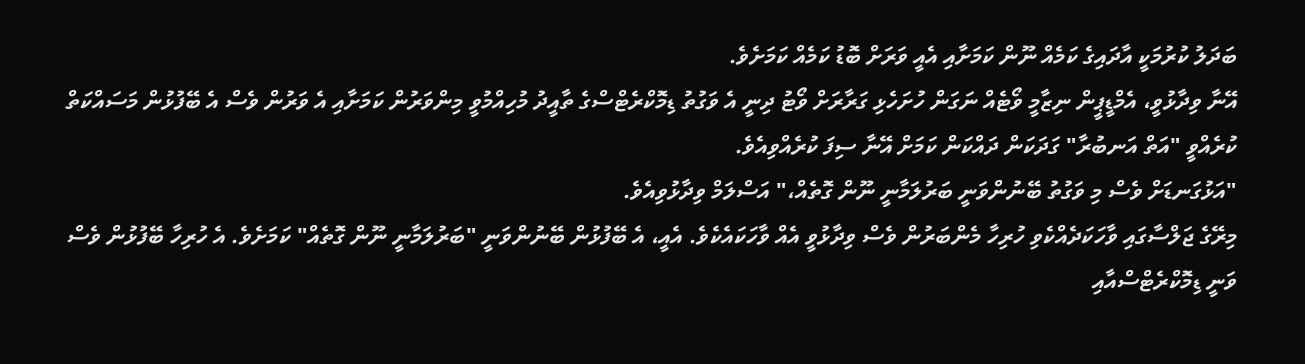ބަދަލު ކުރުމަކީ އާދައިގެ ކަމެއް ނޫން ކަމަށާއި އެއީ ވަރަށް ބޮޑު ކަމެއް ކަމަށެވެ.
އޭނާ ވިދާޅުވީ، އެމްޑީޕީން ނިޒާމީ ވޯޓެއް ނަގަން ހުށަހެޅި ގަރާރަށް ވޯޓު ދިނީ އެ ވަގުތު ޑިމޮކްރެޓްސްގެ ތާއީދު މުހިއްމުވީ މިންވަރުން ކަމަށާއި އެ ވަރުން ވެސް އެ ބޭފުޅުން މަސައްކަތް ކުރެއްވީ "އަތް އަނބުރާ" ގަދަކަން ދައްކަން ކަމަށް އޭނާ ސިފަ ކުރެއްވިއެވެ.
"އަޅުގަނޑަށް ވެސް މި ވަގުތު ބޭނުންވަނީ ބަރުލަމާނީ ނޫން ގޮތެއް،" އަސްލަމް ވިދާޅުވިއެވެ.
މިރޭގެ ޖަލްސާގައި ވާހަކަދެއްކެވި ހުރިހާ މެންބަރުން ވެސް ވިދާޅުވީ އެއް ވާހަކައެކެވެ. އެއީ، އެ ބޭފުޅުން ބޭނުންވަނީ "ބަރުލަމާނީ ނޫން ގޮތެއް" ކަމަށެވެ. އެ ހުރިހާ ބޭފުޅުން ވެސް ވަނީ ޑިމޮކްރެޓްސްއާއި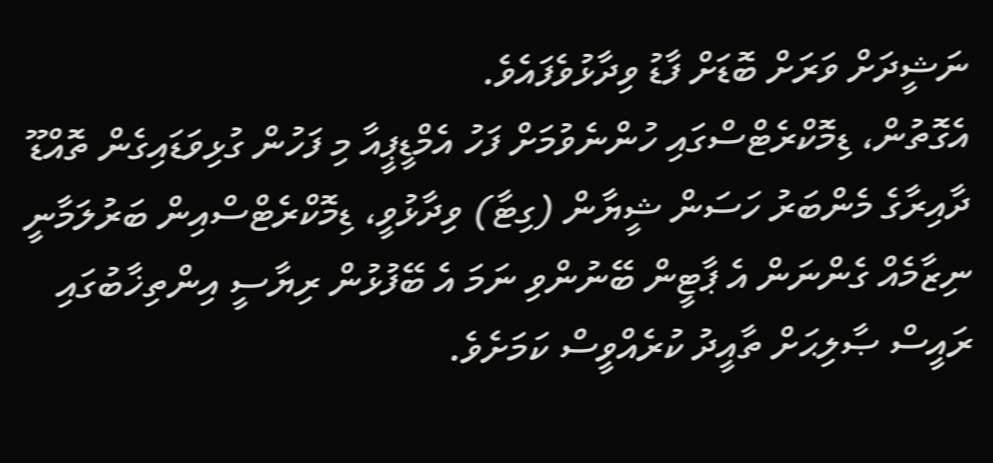ނަޝީދަށް ވަރަށް ބޮޑަށް ފާޑު ވިދާޅުވެފައެވެ.
އެގޮތުން، ޑިމޮކްރެޓްސްގައި ހުންނެވުމަށް ފަހު އެމްޑީޕީއާ މި ފަހުން ގުޅިވަޑައިގެން ތޮއްޑޫ ދާއިރާގެ މެންބަރު ހަސަން ޝީޔާން (ގިޓާ) ވިދާޅުވީ، ޑިމޮކްރެޓްސްއިން ބަރުލަމާނީ ނިޒާމެއް ގެންނަން އެ ޕާޓީން ބޭނުންވި ނަމަ އެ ބޭފުޅުން ރިޔާސީ އިންތިޚާބުގައި ރައީސް ޞާލިޙަށް ތާއީދު ކުރެއްވީސް ކަމަށެވެ.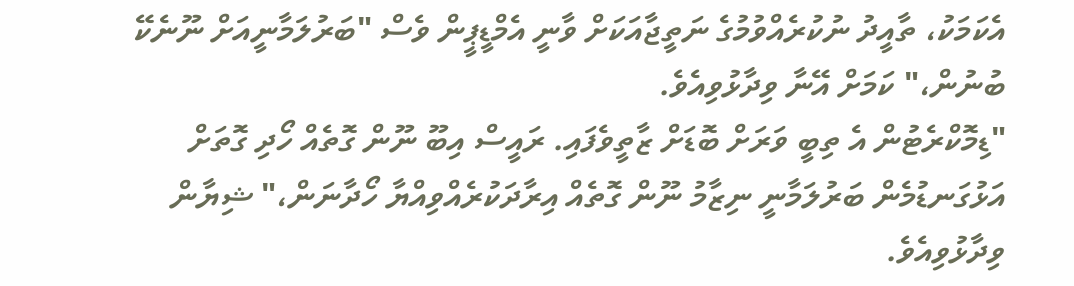އެކަމަކު، ތާއީދު ނުކުރެއްވުމުގެ ނަތީޖާއަކަށް ވާނީ އެމްޑީޕީން ވެސް "ބަރުލަމާނީއަށް ނޫނެކޭ ބުނުން،" ކަމަށް އޭނާ ވިދާޅުވިއެވެ.
"ޑިމޮކްރެޓުން އެ ތިބީ ވަރަށް ބޮޑަށް ޒާތީވެފައި. ރައީސް އިބޫ ނޫން ގޮތެއް ހޯދި ގޮތަށް އަޅުގަނޑުމެން ބަރުލަމާނީ ނިޒާމު ނޫން ގޮތެއް އިރާދަކުރެއްވިއްޔާ ހޯދާނަން،" ޝިޔާން ވިދާޅުވިއެވެ.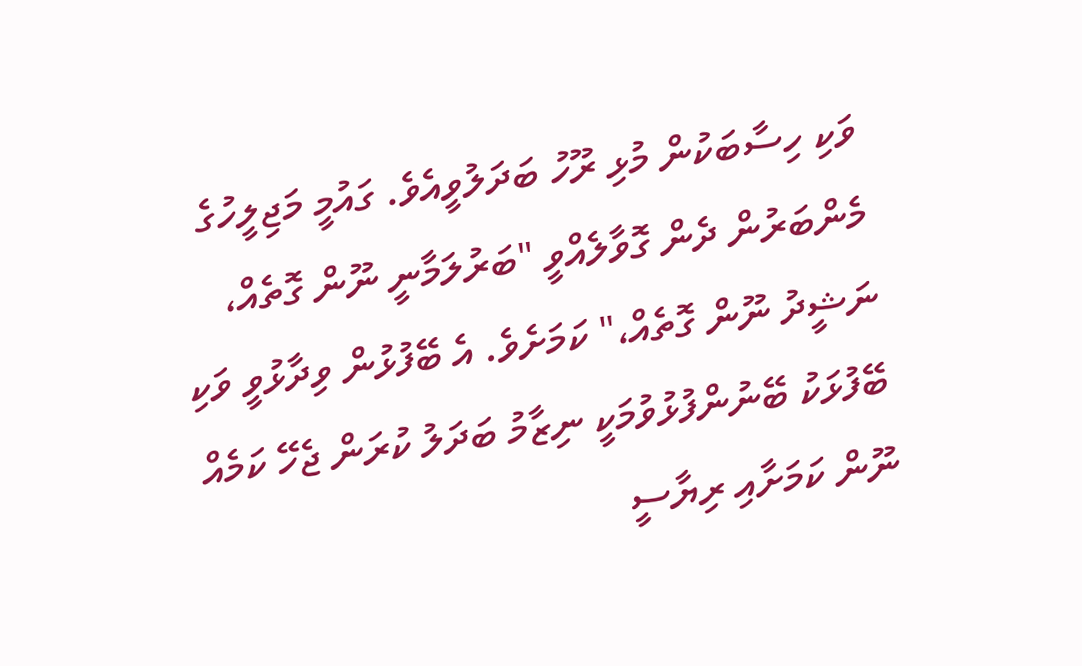ވަކި ހިސާބަކުން މުޅި ރޫހު ބަދަލުވީއެވެ. ގައުމީ މަޖިލީހުގެ މެންބަރުން ދެން ގޮވާލެއްވީ "ބަރުލަމާނީ ނޫން ގޮތެއް، ނަޝީދު ނޫން ގޮތެއް،" ކަމަށެވެ. އެ ބޭފުޅުން ވިދާޅުވީ ވަކި ބޭފުޅަކު ބޭނުންފުޅުވުމަކީ ނިޒާމު ބަދަލު ކުރަން ޖެހޭ ކަމެއް ނޫން ކަމަށާއި ރިޔާސީ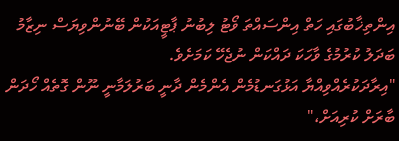އިންތިޚާބުގައި ހަތް އިންސައްތަ ވޯޓު ލިބުނު ޕާޓީއަކުން ބޭނުންވިޔަސް ނިޒާމު ބަދަލު ކުރުމުގެ ވާހަކަ ދައްކަން ނުޖެހޭ ކަމަށެވެ.
"އިރާދަކުރެއްވިއްޔާ އަޅުގަނޑުމެން އެންމެން ދާނީ ބަރުލަމާނީ ނޫން ގޮތެއް ހޯދަން ބާރަށް ކުރިއަށް،"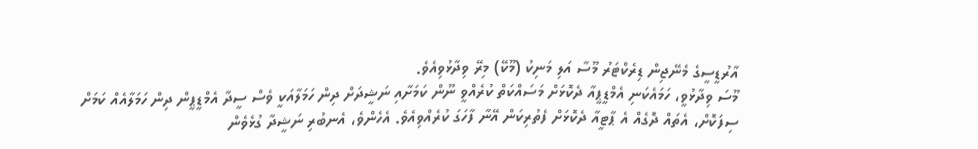އާރުޑީސީގެ މެނޭޖިން ޑިރެކްޓަރު މޫސާ އަލި މަނިކު (މޫކޭ) މިރޭ ވިދާޅުވިއެވެ.
މޫސަ ވިދާޅުވީ، ހަމައެކަނި އެމްޑީޕީއާ ދެކޮޅަށް މަސައްކަތް ކުރެއްވީ ނޫން ކަމަށާއި ނަޝީދަށް ދިން ހަމަލާއަކީ ވެސް ސީދާ އެމްޑީޕީން ދިން ހަމަލާއެއް ކަމަށް ސިފަކޮށް، އެތައް ދޮގެއް އެ ޕާޓީއާ ދެކޮޅަށް ފެތުރިކަން އޭނާ ފާހަގަ ކުރެއްވިއެވެ. އެހެންވެ، އެނބުރި ނަޝީދާ ގުޅެވެން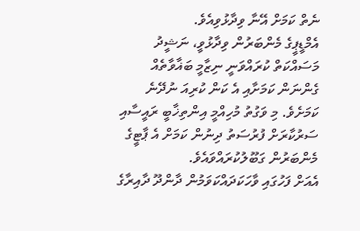ނެތް ކަމަށް އޭނާ ވިދާޅުވިއެވެ.
އެމްޑީޕީގެ މެންބަރުން ވިދާޅުވީ، ނަޝީދު މަސައްކަތް ކުރައްވަނީ ނިޒާމީ ބަޣާވާތެއް ގެންނަން ކަމަށާއި އެ ކަން ކުރިއަ ނުދޭނެ ކަމަށެވެ. މި ވަގުތު މުހިއްމީ އިންތިޚާބީ ރައީސާއި ސަރުކާރަށް ފުރުސަތު ދިނުން ކަމަށް އެ ޕާޓީގެ މެންބަރުން ގަބޫލުކުރައްވައެވެ.
އެއަށް ފަހުގައި ވާހަކަދައްކަވަމުން ދާންދޫ ދާއިރާގެ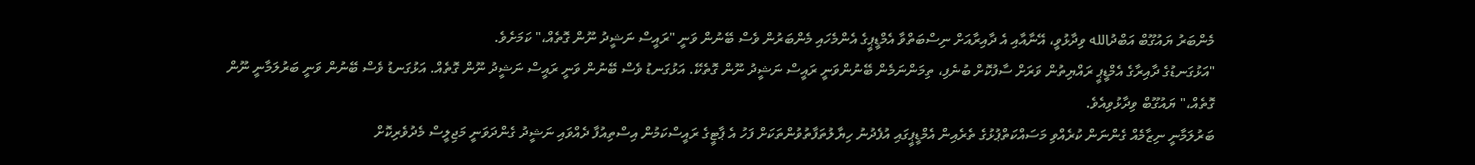މެންބަރު ޔައުގޫބް އަބްދުالله ވިދާޅުވީ، އޭނާއާއި އެ ދާއިރާއަށް ނިސްބަތްވާ އެމްޑީޕީގެ އެންމެހައި މެންބަރުން ވެސް ބޭނުން ވަނީ "ރައީސް ނަޝީދު ނޫން ގޮތެއް،" ކަމަށެވެ.
"އަޅުގަނޑުގެ ދާއިރާގެ އެމްޑީޕީ ރައްޔިތުން ވަރަށް ސާފުކޮށް ބުނެފި، ތިމަންނަމެން ބޭނުންވަނީ ރައީސް ނަޝީދު ނޫން ގޮތެކޭ. އަޅުގަނޑު ވެސް ބޭނުން ވަނީ ރައީސް ނަޝީދު ނޫން ގޮތެއް. އަޅުގަނޑު ވެސް ބޭނުން ވަނީ ބަރުލަމާނީ ނޫން ގޮތެއް،" ޔައުގޫބް ވިދާޅުވިއެވެ.
ބަރުލަމާނީ ނިޒާމެއް ގެންނަން ކުރެއްވި މަސައްކަތްޕުޅުގެ ތެރެއިން އެމްޑީޕީގައި އުފެދުނު ހިޔާލުތަފާތުވުންތަކަށް ފަހު އެ ޕާޓީގެ ރައީސްކަމުން އިސްތިއުފާ ދެއްވައި ނަޝީދު ގެންދަވަނީ މަޖިލީސް މެދުވެރިކޮށް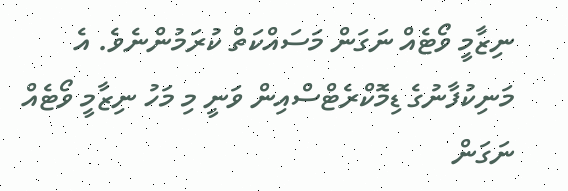ނިޒާމީ ވޯޓެއް ނަގަން މަސައްކަތް ކުރަމުންނެވެ. އެ މަނިކުފާނުގެ ޑިމޮކްރެޓްސްއިން ވަނީ މި މަހު ނިޒާމީ ވޯޓެއް ނަގަން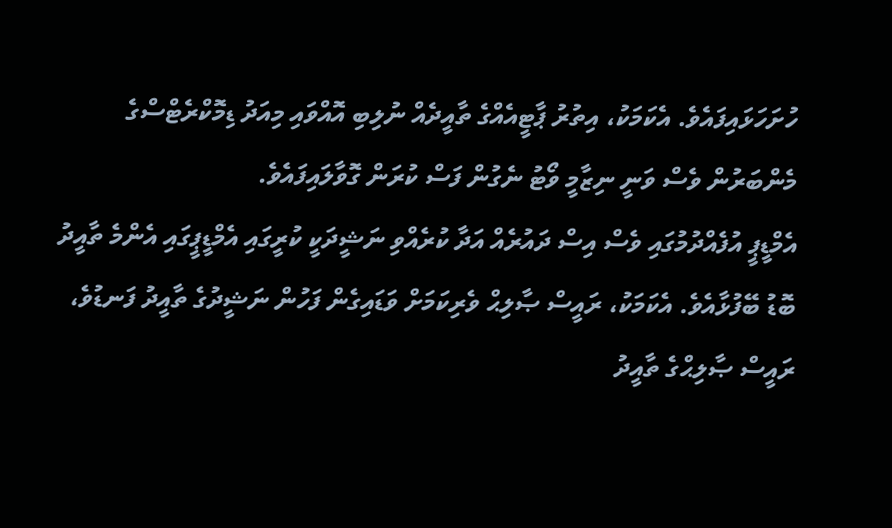ހުށަހަޅައިފައެވެ. އެކަމަކު، އިތުރު ޕާޓީއެއްގެ ތާއީދެއް ނުލިބި އޮއްވައި މިއަދު ޑިމޮކްރެޓްސްގެ މެންބަރުން ވެސް ވަނީ ނިޒާމީ ވޯޓު ނެގުން ފަސް ކުރަން ގޮވާލައިފައެވެ.
އެމްޑީޕީ އުފެއްދުމުގައި ވެސް އިސް ދައުރެއް އަދާ ކުރެއްވި ނަޝީދަކީ ކުރީގައި އެމްޑީޕީގައި އެންމެ ތާއީދު ބޮޑު ބޭފުޅާއެވެ. އެކަމަކު، ރައީސް ޞާލިޙް ވެރިކަމަށް ވަޑައިގެން ފަހުން ނަޝީދުގެ ތާއީދު ފަނޑުވެ، ރައީސް ޞާލިޙްގެ ތާއީދު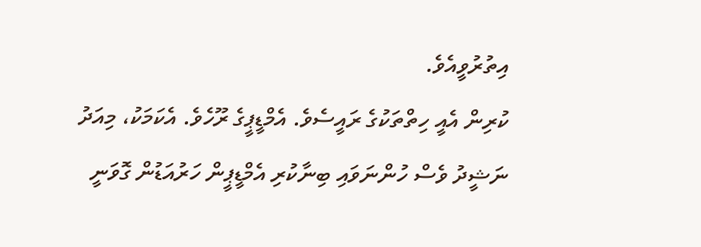އިތުރުވީއެވެ.
ކުރިން އެއީ ހިތްތަކުގެ ރައީސެވެ. އެމްޑީޕީގެ ރޫހެވެ. އެކަމަކު، މިއަދު ނަޝީދު ވެސް ހުންނަވައި ބިނާކުރި އެމްޑީޕީން ހަރުއަޑުން ގޮވަނީ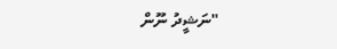"ނަޝީދު ނޫން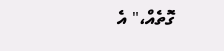ގޮތެއް،" އެ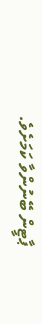ޕާޓީން ބޭނުންވާ ކަމަށެވެ.